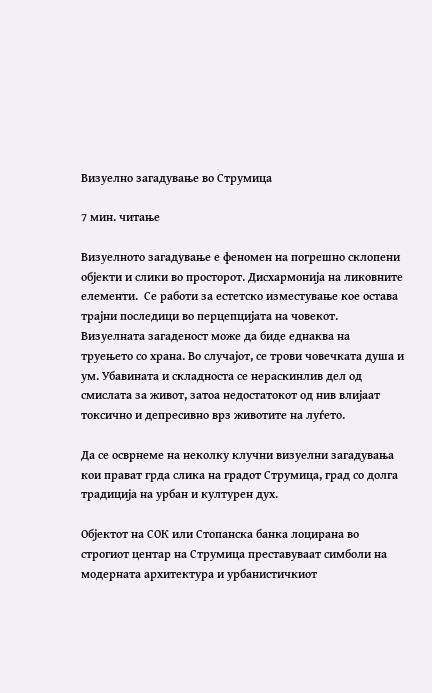Визуелно загадување во Струмица

7 мин. читање

Визуелното загадување е феномен на погрешно склопени објекти и слики во просторот. Дисхармонија на ликовните елементи.  Се работи за естетско изместување кое остава трајни последици во перцепцијата на човекот. Визуелната загаденост може да биде еднаква на труењето со храна. Во случајот, се трови човечката душа и ум. Убавината и складноста се нераскинлив дел од смислата за живот, затоа недостатокот од нив влијаат токсично и депресивно врз животите на луѓето.

Да се осврнеме на неколку клучни визуелни загадувања кои прават грда слика на градот Струмица, град со долга традиција на урбан и културен дух.

Објектот на СОК или Стопанска банка лоцирана во строгиот центар на Струмица преставуваат симболи на модерната архитектура и урбанистичкиот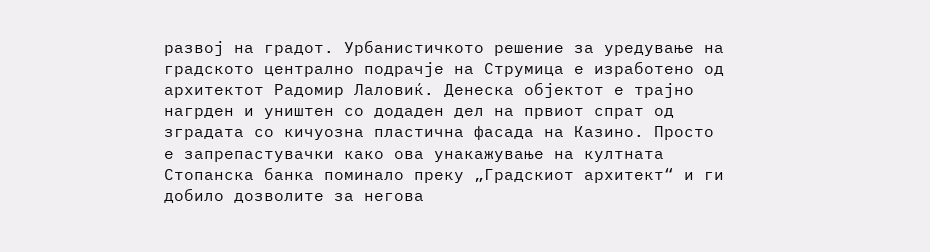развој на градот. Урбанистичкото решение за уредување на градското централно подрачје на Струмица е изработено од архитектот Радомир Лаловиќ. Денеска објектот е трајно нагрден и уништен со додаден дел на првиот спрат од зградата со кичуозна пластична фасада на Казино. Просто е запрепастувачки како ова унакажување на култната Стопанска банка поминало преку „Градскиот архитект“ и ги добило дозволите за негова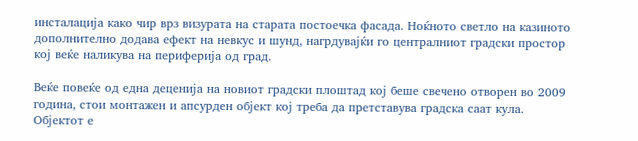инсталација како чир врз визурата на старата постоечка фасада. Ноќното светло на казиното дополнително додава ефект на невкус и шунд, нагрдувајќи го централниот градски простор кој веќе наликува на периферија од град.

Веќе повеќе од една деценија на новиот градски плоштад кој беше свечено отворен во 2009 година, стои монтажен и апсурден објект кој треба да претставува градска саат кула. Објектот е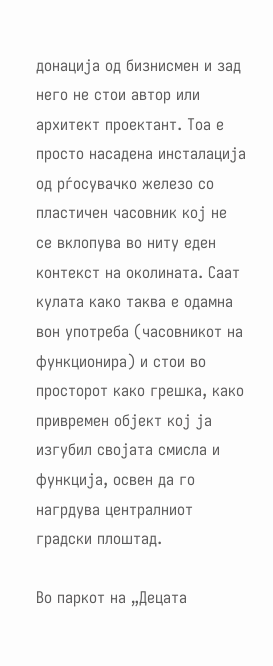донација од бизнисмен и зад него не стои автор или архитект проектант. Тоа е просто насадена инсталација од рѓосувачко железо со пластичен часовник кој не се вклопува во ниту еден контекст на околината. Саат кулата како таква е одамна вон употреба (часовникот на функционира) и стои во просторот како грешка, како привремен објект кој ја изгубил својата смисла и функција, освен да го нагрдува централниот градски плоштад.

Во паркот на „Децата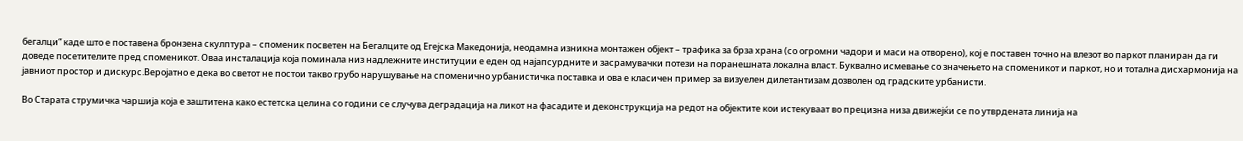бегалци“ каде што е поставена бронзена скулптура – споменик посветен на Бегалците од Егејска Македонија, неодамна изникна монтажен објект – трафика за брза храна (со огромни чадори и маси на отворено), кој е поставен точно на влезот во паркот планиран да ги доведе посетителите пред споменикот. Оваа инсталација која поминала низ надлежните институции е еден од најапсурдните и засрамувачки потези на поранешната локална власт. Буквално исмевање со значењето на споменикот и паркот, но и тотална дисхармонија на јавниот простор и дискурс.Веројатно е дека во светот не постои такво грубо нарушување на споменично урбанистичка поставка и ова е класичен пример за визуелен дилетантизам дозволен од градските урбанисти.

Во Старата струмичка чаршија која е заштитена како естетска целина со години се случува деградација на ликот на фасадите и деконструкција на редот на објектите кои истекуваат во прецизна низа движејќи се по утврдената линија на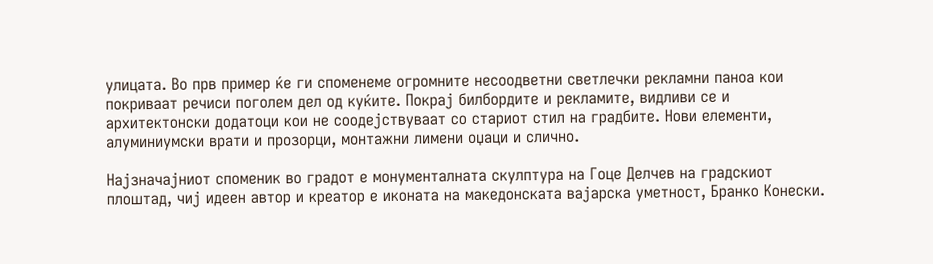улицата. Во прв пример ќе ги споменеме огромните несоодветни светлечки рекламни паноа кои покриваат речиси поголем дел од куќите. Покрај билбордите и рекламите, видливи се и архитектонски додатоци кои не соодејствуваат со стариот стил на градбите. Нови елементи, алуминиумски врати и прозорци, монтажни лимени оџаци и слично.

Најзначајниот споменик во градот е монументалната скулптура на Гоце Делчев на градскиот плоштад, чиј идеен автор и креатор е иконата на македонската вајарска уметност, Бранко Конески.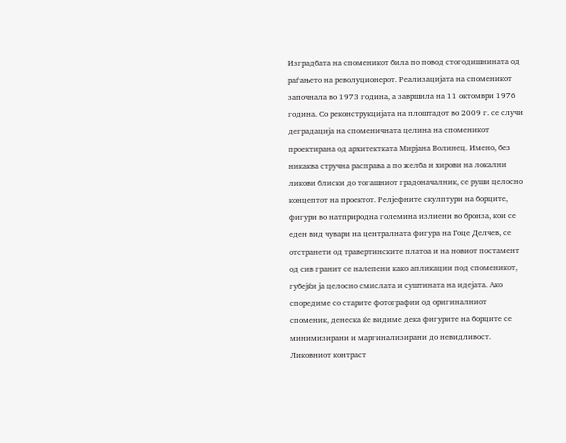Изградбата на споменикот била по повод стогодишнината од раѓањето на револуционерот. Реализацијата на споменикот започнала во 1973 година, а завршила на 11 октомври 1976 година. Со реконструкцијата на плоштадот во 2009 г. се случи деградација на споменичната целина на споменикот проектирана од архитектката Мирјана Волинец. Имено, без никаква стручна расправа а по желба и хирови на локални ликови блиски до тогашниот градоначалник, се руши целосно концептот на проектот. Релјефните скулптури на борците, фигури во натприродна големина излиени во бронза, кои се еден вид чувари на централната фигура на Гоце Делчев, се отстранети од травертинските платоа и на новиот постамент од сив гранит се налепени како апликации под споменикот, губејќи ја целосно смислата и суштината на идејата. Ако споредиме со старите фотографии од оригиналниот споменик, денеска ќе видиме дека фигурите на борците се минимизирани и маргинализирани до невидливост. Ликовниот контраст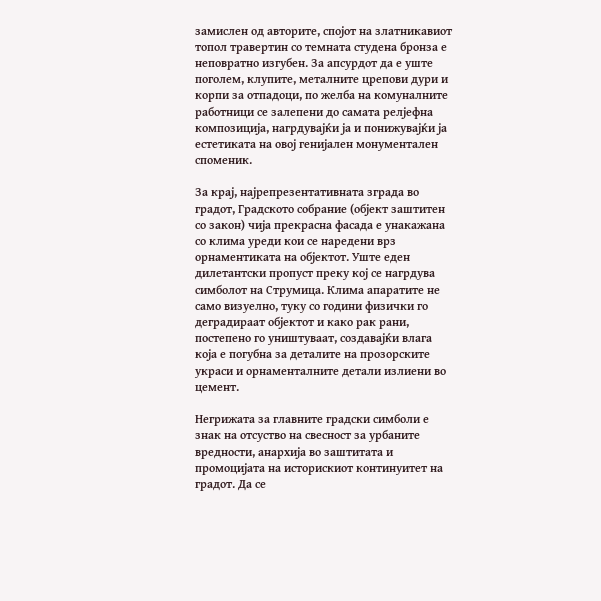замислен од авторите, спојот на златникавиот топол травертин со темната студена бронза е неповратно изгубен. За апсурдот да е уште поголем, клупите, металните црепови дури и корпи за отпадоци, по желба на комуналните работници се залепени до самата релјефна композиција, нагрдувајќи ја и понижувајќи ја естетиката на овој генијален монументален споменик.

За крај, најрепрезентативната зграда во градот, Градското собрание (објект заштитен со закон) чија прекрасна фасада е унакажана со клима уреди кои се наредени врз орнаментиката на објектот. Уште еден дилетантски пропуст преку кој се нагрдува симболот на Струмица. Клима апаратите не само визуелно, туку со години физички го деградираат објектот и како рак рани, постепено го уништуваат, создавајќи влага која е погубна за деталите на прозорските украси и орнаменталните детали излиени во цемент.

Негрижата за главните градски симболи е знак на отсуство на свесност за урбаните вредности, анархија во заштитата и промоцијата на историскиот континуитет на градот. Да се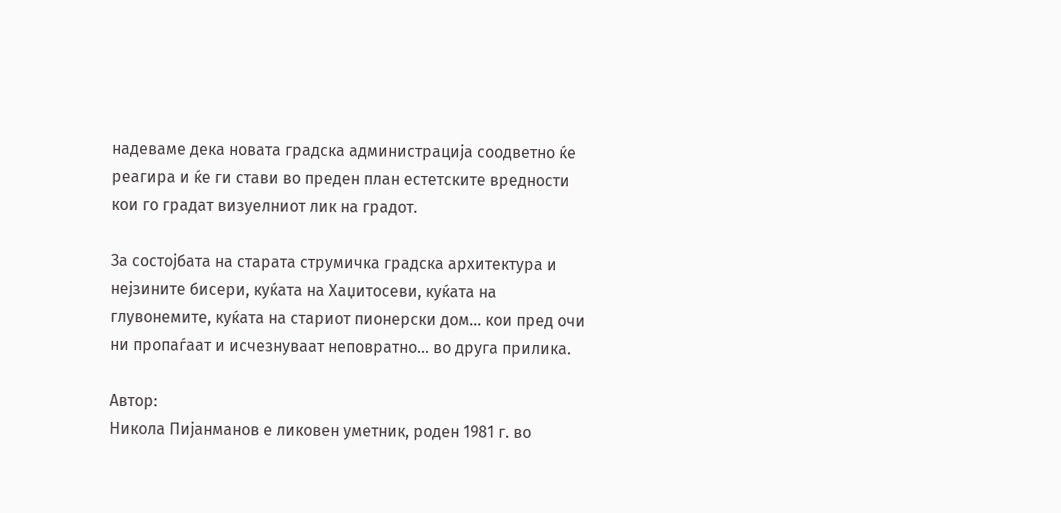надеваме дека новата градска администрација соодветно ќе реагира и ќе ги стави во преден план естетските вредности кои го градат визуелниот лик на градот.

За состојбата на старата струмичка градска архитектура и нејзините бисери, куќата на Хаџитосеви, куќата на глувонемите, куќата на стариот пионерски дом… кои пред очи ни пропаѓаат и исчезнуваат неповратно… во друга прилика.

Автор:
Никола Пијанманов е ликовен уметник, роден 1981 г. во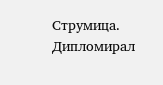Струмица. Дипломирал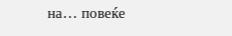на… повеќе